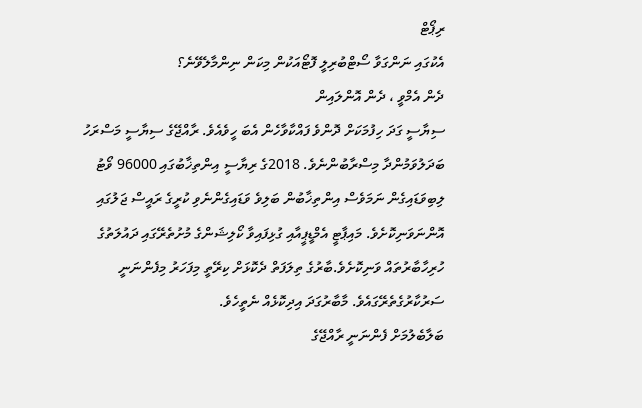ރިޕޯޓް
އެކުގައި ނަންގަވާ ސޯޓްބުރިލީ ފޮޓޯއަކުން މިކަން ނިންމާލެވޭނެ؟
ދެން އެމްވީ ، ދެން އޮންލައިން
ސިޔާސީ ގަދަ ހިފުމަކަށް ދޮންވެ ފައްކާވާހެން އެބަ ހީވެއެވެ. ރާއްޖޭގެ ސިޔާސީ މަސްރަހު ބަދަލުވަމުންދާ މިސްރާބުންނެވެ. 2018ގެ ރިޔާސީ އިންތިޚާބުގައި 96000 ވޯޓު ލިބިވަޑައިގެން ނަމަވެސް އިންތިޚާބުން ބަލިވެ ވަޑައިގެންނެވި ކުރީގެ ރައީސް ޖަލުގައި އޮންނަވަނިކޮށެވެ. މައިޕާޓީ އެމްޑީޕީއާއި ގުޅިފައިވާ ކޯލިޝަންގެ މުށުތެރޭގައި ދައުލަތުގެ ހުރިހާބާރުތައް ވަނިކޮށެވެ.ބާރުގެ ތިލަފަތް ދެކޮޅަށް ކިރޭތީ މިފަހަރު މިފެންނަނީ ސަރުކާރުގެތެރޭގައެވެ. މާބާރުގަދަ އިދިކޮޅެއް ނެތީހެވެ.
ބަލާބެލުމަށް ފެންނަނީ ރާއްޖޭގެ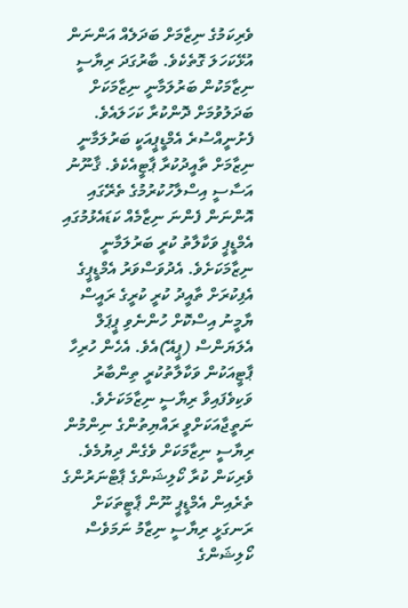ވެރިކަމުގެ ނިޒާމަށް ބަދަލެއް އަންނަން އުޅޭކަހަލަ ގޮތެކެވެ. ބާރުގަދަ ރިޔާސީ ނިޒާމަކުން ބަރުލަމާނީ ނިޒާމަކަށް ބަދަލުވުމަށް ދޮންކުރާ ކަހަލައެވެ. ފެށުނީއްސުރެ އެމްޑީޕީއަކީ ބަރުލަމާނީ ނިޒާމަށް ތާއީދުކުރާ ޕާޓީއެކެވެ. ޤާނޫނު އަސާސީ އިސްލާހުކުރުމުގެ ތެރޭގައި އޮންނަން ފެންނަ ނިޒާމެއް ކަޑައެޅުމުގައި އެމްޑީޕީ ވަކާލާތު ކުރީ ބަރުލަމާނީ ނިޒާމަކަށެވެ. އެދުވަސްވަރު އެމްޑީޕީގެ އެފިކުރަށް ތާއީދު ކުރީ ކުރީގެ ރައީސް ޔާމީނު އިސްކޮށް ހުންނެވި ޕީޕަލް އެލަޔަންސް (ޕީއޭ)އެވެ. އެހެން ހުރިހާ ޕާޓީއަކުން ވަކާލާތުކުރީ ތިންބާރު ވަކިވެފައިވާ ރިޔާސީ ނިޒާމަކަށެވެ. ނަތީޖާއަކަށްވީ ރައްޔިތުންގެ ނިންމުން ރިޔާސީ ނިޒާމަކަށް ވެގެން ދިޔުމެވެ. ވެރިކަން ކުރާ ކޯލިޝަންގެ ޕާޓްނަރުންގެ ތެރެއިން އެމްޑީޕީ ނޫން ޕާޓީތަކަށް ރަނގަޅީ ރިޔާސީ ނިޒާމު ނަމަވެސް ކޯލިޝަންގެ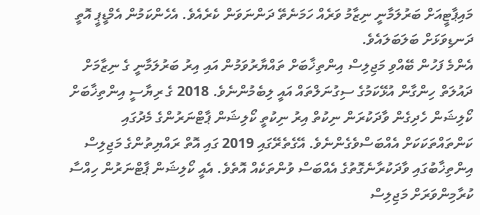މައިޕާޓީއަށް ބަރުލަމާނީ ނިޒާމު ވަރެއް ހަމަނެތޭ ދަންނަވަން ކެރެއެވެ. އެހެންކަމުން އެމްޑީޕީ އޮތީ ދަނޑިވަޅަށް ބަލަބަލައެވެ.
އެންމެ ފަހުން ބޭއްވި މަޖިލިސް އިންތިޚާބަށް ތައްޔާރުވަމުން އައި އިރު ބަރުލަމާނީ ގެ ނިޒާމަށް ދައުލަތް ހިންގާން އުޅޭކަމުގެ ސިގުނަލްތައް އައީ ލިބެމުންނެވެ. 2018 ގެ ރިޔާސީ އިންތިޚާބަށް ކޯލިޝަން ހެދިގެން ވާދަކުރަން ނިކުތް އިރު ނިކުތީ ކޯލިޝަން ޕާޓްނަރުންގެ މެދުގައި ކަންތައްތަކަކަށް އެއްބަސްވެގެންނެވެ. އޭގެތެރޭގައި 2019 ގައި އޮތް ރައްޔިތުންގެ މަޖިލިސް އިންތިޚާބުގައި ވާދަކުރާނެގޮތުގެ އެއްބަސް ވުންތަކެއް އޮތެވެ. އެއީ ކޯލިޝަން ޕާޓްނަރުން ހިއްސާ ކުރާމިންވަރަށް މަޖިލިސް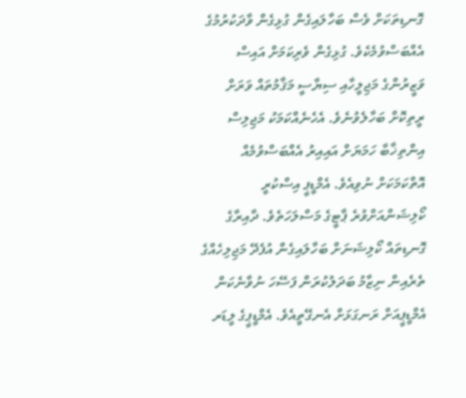ގޮނޑިތަކަށް ވެސް ބަހާލައިގެން ގުޅިގެން ވާދަކުރުމުގެ އެއްބަސްވުމެކެވެ. ގުޅިގެން ވެރިކަމަށް އައިސް ވަޒީރުންގެ މަޖިލީހާއި ސިޔާސީ މަޤާމުތައް ވަރަށް ރީތިކޮށް ބަހާލެވުނެވެ. އެހެނެއްކަމަކު މަޖިލިސް އިންތިޚާބާ ހަމަޔަށް އައިއިރު އެއްބަސްވުމެއް އޮތްކަމަކަށް ނުވިއެވެ. އެމްޑީޕީ އިސްކުރީ ކޯލިޝަންއަށްވުރެ ޕާޓީގެ މަސްލަހަތެވެ. ދާއިރާގެ ގޮނޑިތައް ކޯލިޝަނަށް ބަހާލައިގެން އުފެދޭ މަޖިލިހެއްގެ ތެރެއިން ނިޒާމު ބަދަލުކުރަން ފަސޭހަ ނުވާނެކަން އެމްޑީޕީއަށް ރަނގަޅަށް އެނގޭތީއެވެ. އެމްޑީޕީގެ ލީޑަރ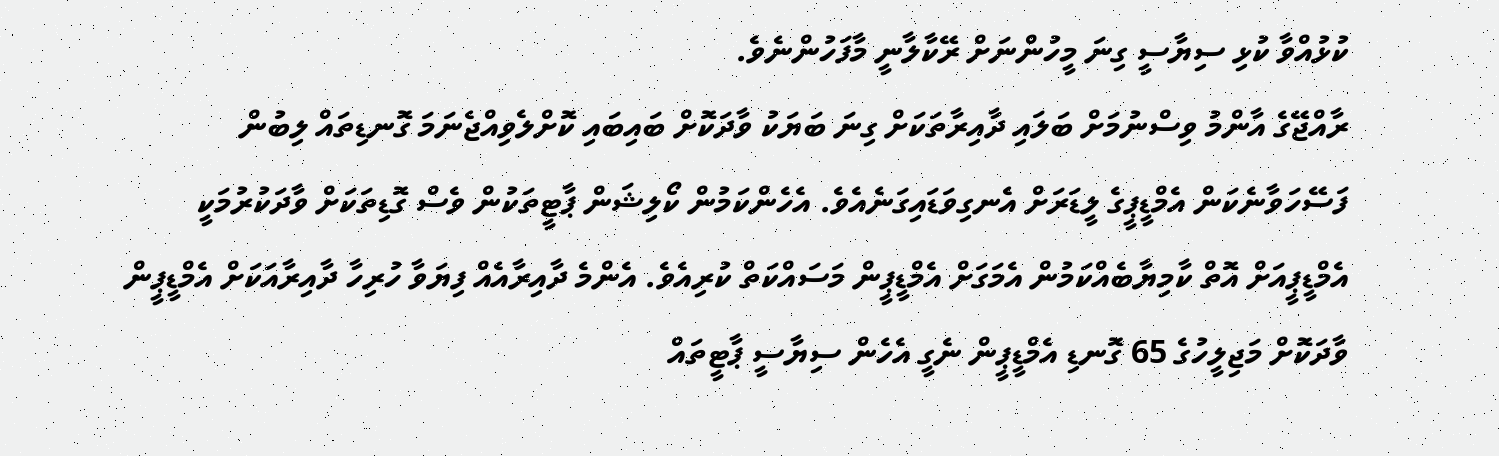ކުޅުއްވާ ކުޅި ސިޔާސީ ގިނަ މީހުންނަށް ރޭކާލާނީ މާފަހުންނެވެ.
ރާއްޖޭގެ އާންމު ވިސްނުމަށް ބަލައި ދާއިރާތަކަށް ގިނަ ބަޔަކު ވާދަކޮށް ބައިބައި ކޮށްލެވިއްޖެނަމަ ގޮނޑިތައް ލިބުން ފަސޭހަވާނެކަން އެމްޑީޕީގެ ލީޑަރަށް އެނގިވަޑައިގަނެއެވެ. އެހެންކަމުން ކޯލިޝަން ޕާޓީތަކުން ވެސް ގޮޑިތަކަށް ވާދަކުރުމަކީ އެމްޑީޕީއަށް އޮތް ކާމިޔާބެއްކަމުން އެމަގަށް އެމްޑީޕީން މަސައްކަތް ކުރިއެވެ. އެންމެ ދާއިރާއެއް ފިޔަވާ ހުރިހާ ދާއިރާއަކަށް އެމްޑީޕީން ވާދަކޮށް މަޖިލީހުގެ 65 ގޮނޑި އެމްޑީޕީން ނެގީ އެހެން ސިޔާސީ ޕާޓީތައް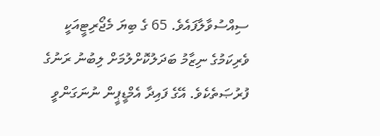ސިއްސުވާލާފައެވެ. 65 ގެ ބިޔަ މެޖޯރިޓީއަކީ ވެރިކަމުގެ ނިޒާމު ބަދަލުކޮށްލުމަށް ލިބުނު ރަނުގެ ފުރުޞަތެކެވެ. އޭގެ ފައިދާ އެމްޑީޕީން ނުނަގަންވީ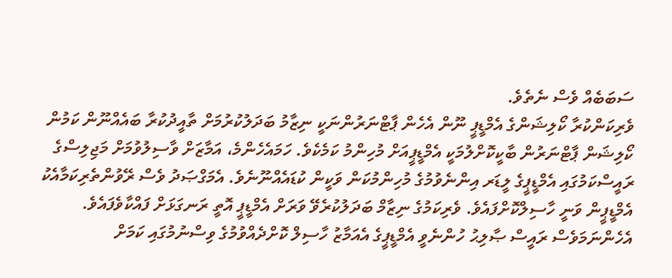ސަބަބެއް ވެސް ނެތެވެ.
ވެރިކަންކުރާ ކޯލިޝަންގެ އެމްޑީޕީ ނޫން އެހެން ޕާޓްނަރުންނަކީ ނިޒާމު ބަދަލުކުރުމަށް ތާއީދުކުރާ ބައެއްނޫން ކަމުން ކޯލިޝަން ޕާޓްނަރުން ބާކީކޮށްލުމަކީ އެމްޑީޕީއަށް މުހިންމު ކަމެކެވެ. ހަމައެހެންމެ، އަމާޒަށް ވާސިލުވުމަށް މަޖިލިސްގެ ރައީސްކަމުގައި އެމްޑީޕީގެ ލީޑަރ އިންނެވުމުގެ މުހިންމުކަން ވަކީން ކުޑައެއްނޫނެވެ. އެމަގްޞަދު ވެސް ރޭވުންތެރިކަމާއެކު އެމްޑީޕީން ވަނީ ހާސިލްކޮށްފައެވެ. ވެރިކަމުގެ ނިޒާމް ބަދަލުކުރެވޭ ވަރަށް އެމްޑީޕީ އޮތީ ރަނގަޅަށް ފައްކާވެފައެވެ.
އެހެންނަމަވެސް ރައީސް ޞާލިޙު ހުންނެވީ އެމްޑީޕީގެ އެއަމާޒު ހާސިލް ކޮށްދެއްވުމުގެ ވިސްނުމުގައި ކަމަށް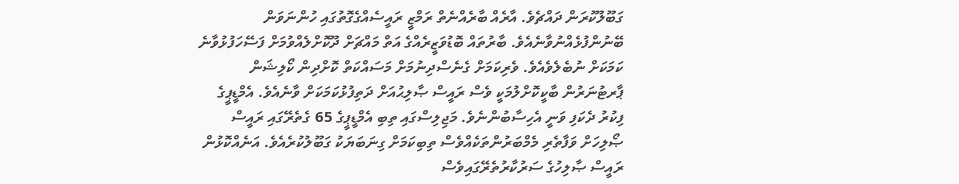ގަބޫލޫކުރަން ދައްޗެވެ. އާރެއް ބާރެއްނެތް ރަމްޒީ ރައީސެއްގެގޮތުގައި ހުންނަވަން ބޭނުންފުޅެއްނުވާނެއެވެ. ބާރުތައް ބޮޑުވަޒީރެއްގެ އަތް މައްޗަށް ދޫކޮށްލެއްވުމަށް ފަސޭހަފުޅުވާނެ ކަމަކަށް ނުބެލެވެއެވެ. ވެރިކަމަށް ގެނެސްދިނުމަށް މަސައްކަތް ކޮށްދިން ކޯލިޝަން ޕާރޓުނަރުން ބާކީކޮށްލުމަކީ ވެސް ރައީސް ޞާލިޙުއަށް ދަތިފުޅުކަމަކަށް ވާނެއެވެ. އެމްޑީޕީގެ ފިކުރު ދެކަފި ވަނީ އެހިސާބުންނެވެ. މަޖިލިސްގައި ތިބި އެމްޑީޕީގެ 65 ގެތެރޭގައި ރައީސް ޞޯލިހަށް ވަފާތެރި މެމްބަރުންތަކެއްވެސް ތިބިކަމަށް ގިނަބަޔަކު ގަބޫލުކުރެއެވެ. އަނެއްކޮޅުން ރައީސް ޞާލިހުގެ ސަރުކާރުތެރޭގައިވެސް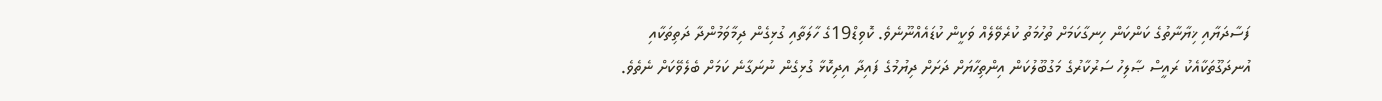ފަސާދަޔާއި ޚިޔާނާތުގެ ކަންކަން ހިނގާކަމަށް ތުހުމަތު ކުރެވޭލެއް ވަކީން ކުޑައެއްނޫނެވެ. ކޮވިޑް19ގެ ހާލަތާއި ގުޅިގެން ދިމާވަމުންދާ ދަތިތަކާއި އުނދަގޫތަކާއެކު ރައީސް ޞާލިހު ސަރުކާރުގެ މަގުބޫލުކަން އިންތިހާޔަށް ދަށަށް ދިޔުމުގެ ފައިދާ އިދިކޮޅާ ގުޅިގެން ނުނަގާނެ ކަމަށް ބެލެވޭކަށް ނެތެވެ.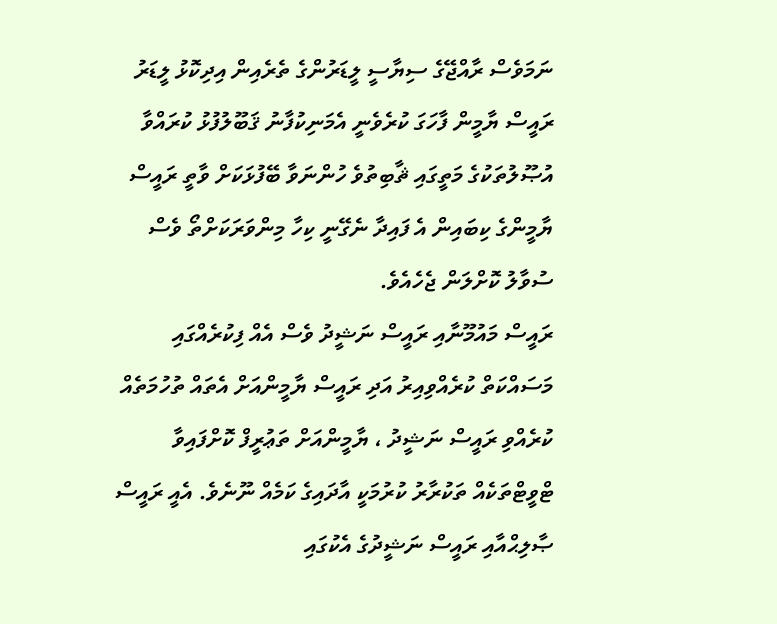ނަމަވެސް ރާއްޖޭގެ ސިޔާސީ ލީޑަރުންގެ ތެރެއިން އިދިކޮޅު ލީޑަރު ރައީސް ޔާމީން ފާހަގަ ކުރެވެނީ އެމަނިކުފާނު ޤަބޫލުފުޅު ކުރައްވާ އުޞޫލުތަކުގެ މަތީގައި ޘާބިތުވެ ހުންނަވާ ބޭފުޅަކަށް ވާތީ ރައީސް ޔާމީންގެ ކިބައިން އެ ފައިދާ ނެގޭނީ ކިހާ މިންވަރަކަށްތޯ ވެސް ސުވާލު ކޮށްލަން ޖެހެއެވެ.
ރައީސް މައުމޫނާއި ރައީސް ނަޝީދު ވެސް އެއް ފިކުރެއްގައި މަސައްކަތް ކުރެއްވިއިރު އަދި ރައީސް ޔާމީންއަށް އެތައް ތުހުމަތެއް ކުރެއްވި ރައީސް ނަޝީދު ، ޔާމީންއަށް ތަޢުރީފް ކޮށްފައިވާ ޓްވީޓްތަކެއް ތަކުރާރު ކުރުމަކީ އާދައިގެ ކަމެއް ނޫނެވެ. އެއީ ރައީސް ޞާލިޙްއާއި ރައީސް ނަޝީދުގެ އެކުގައި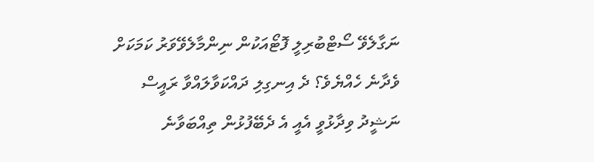ނަގާލެވޭ ސޯޓްބުރިލީ ފޮޓޯއަކުން ނިންމާލެވޭވަރު ކަމަކަށް ވެދާނެ ހެއްޔެވެ؟ ދެ އިނގިލި ދައްކަވާލައްވާ ރައީސް ނަޝީދު ވިދާޅުވީ އެއީ އެ ދެބޭފުޅުން ތިއްބަވާނެ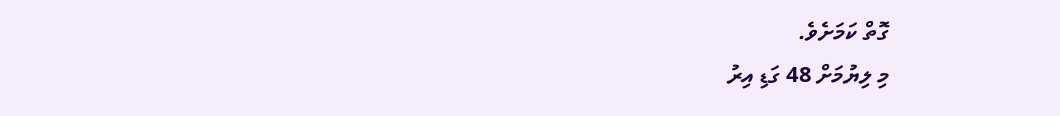ގޮތް ކަމަށެވެ.
މި ލިޔުމަށް 48 ގަޑި އިރު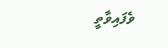ވެފައިވާތީ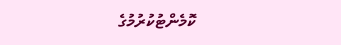ކޮމެންޓުކުރުމުގެ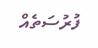ފުރުސަތެއް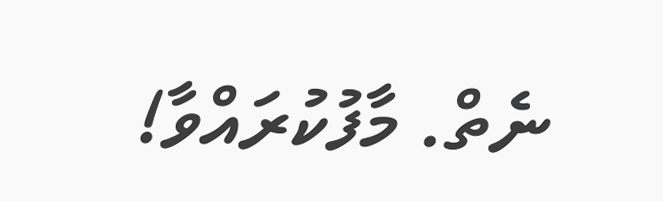ނެތް. މާފުކުރައްވާ!